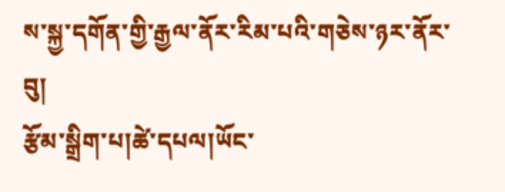ས་སྐྱ་དགོན་གྱི་རྒྱལ་ནོར་རིམ་པའི་གཅེས་ཉར་ནོར་བུ།
རྩོམ་སྒྲིག་པ།ཚེ་དཔལ།ཡོང་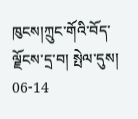ཁུངས།ཀྲུང་གོའི་བོད་ལྗོངས་དྲ་བ། སྤེལ་དུས། 06-14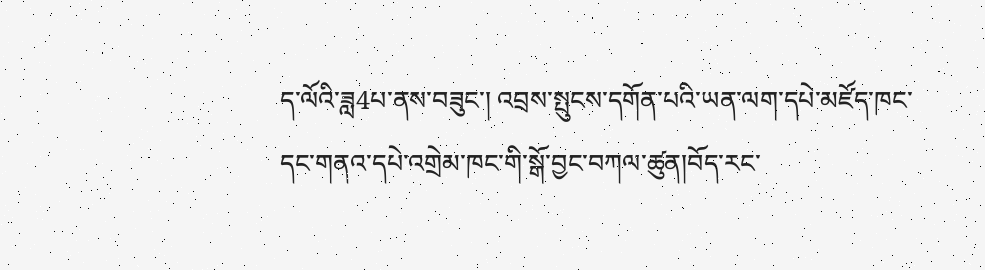ད་ལོའི་ཟླ4པ་ནས་བཟུང་། འབྲས་སྤུངས་དགོན་པའི་ཡན་ལག་དཔེ་མཛོད་ཁང་དང་གནའ་དཔེ་འགྲེམ་ཁང་གི་སྒོ་བྱང་བཀལ་ཚུན།བོད་རང་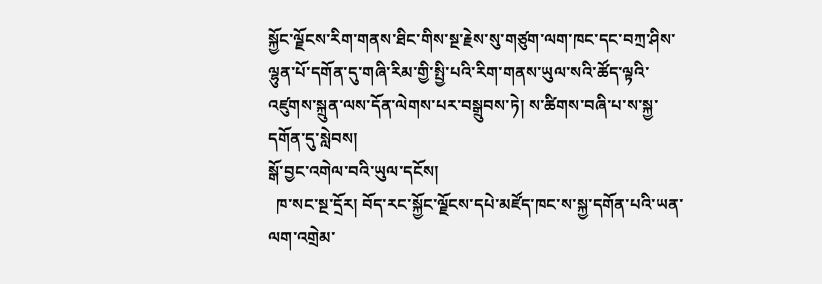སྐྱོང་ལྗོངས་རིག་གནས་ཐིང་གིས་སྔ་རྗེས་སུ་གཙུག་ལག་ཁང་དང་བཀྲ་ཤིས་ལྷུན་པོ་དགོན་དུ་གཞི་རིམ་གྱི་སྤྱི་པའི་རིག་གནས་ཡུལ་སའི་ཚོད་ལྟའི་འཛུགས་སྐྲུན་ལས་དོན་ལེགས་པར་བསྒྲུབས་ཏེ། ས་ཚིགས་བཞི་པ་ས་སྐྱ་དགོན་དུ་སླེབས།
སྒོ་བྱང་འགེལ་བའི་ཡུལ་དངོས།
  ཁ་སང་སྔ་དྲོར། བོད་རང་སྐྱོང་ལྗོངས་དཔེ་མཛོད་ཁང་ས་སྐྱ་དགོན་པའི་ཡན་ལག་འགྲེམ་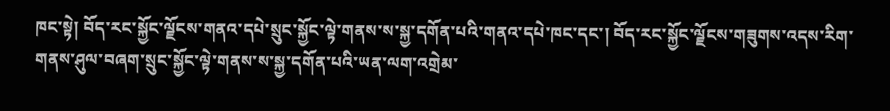ཁང་སྟེ། བོད་རང་སྐྱོང་ལྗོངས་གནའ་དཔེ་སྲུང་སྐྱོང་ལྟེ་གནས་ས་སྐྱ་དགོན་པའི་གནའ་དཔེ་ཁང་དང་། བོད་རང་སྐྱོང་ལྗོངས་གཟུགས་འདས་རིག་གནས་ཤུལ་བཞག་སྲུང་སྐྱོང་ལྟེ་གནས་ས་སྐྱ་དགོན་པའི་ཡན་ལག་འགྲེམ་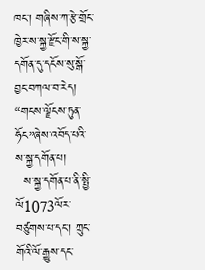ཁང་། གཞིས་ཀ་རྩེ་གྲོང་ཁྱེར་ས་སྐྱ་རྫོང་གི་ས་སྐྱ་དགོན་དུ་དངོས་སུ་སྒོ་བྱང་བཀལ་བ་རེད།
“གངས་ལྗོངས་ཏུན་ཧོང”ཞེས་འབོད་པའི་ས་སྐྱ་དགོན་པ།
  ས་སྐྱ་དགོན་པ་ནི་སྤྱི་ལོ1073ལོར་བཙུགས་པ་དང་། ཀྲུང་གོའི་ལོ་རྒྱུས་དང་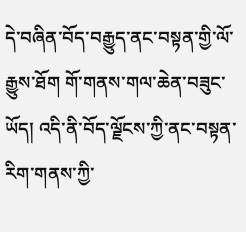དེ་བཞིན་བོད་བརྒྱུད་ནང་བསྟན་གྱི་ལོ་རྒྱུས་ཐོག གོ་གནས་གལ་ཆེན་བཟུང་ཡོད། འདི་ནི་བོད་ལྗོངས་ཀྱི་ནང་བསྟན་རིག་གནས་ཀྱི་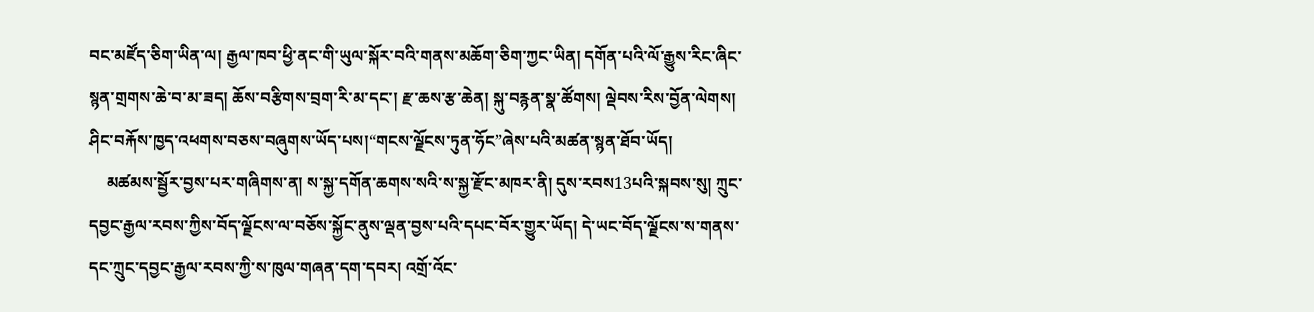བང་མཛོད་ཅིག་ཡིན་ལ། རྒྱལ་ཁབ་ཕྱི་ནང་གི་ཡུལ་སྐོར་བའི་གནས་མཆོག་ཅིག་ཀྱང་ཡིན། དགོན་པའི་ལོ་རྒྱུས་རིང་ཞིང་སྙན་གྲགས་ཆེ་བ་མ་ཟད། ཆོས་བརྩིགས་བྲག་རི་མ་དང་། རྫ་ཆས་རྩ་ཆེན། སྐུ་བརྙན་སྣ་ཚོགས། ལྡེབས་རིས་བྱོན་ལེགས། ཤིང་བརྐོས་ཁྱད་འཕགས་བཅས་བཞུགས་ཡོད་པས།“གངས་ལྗོངས་ཏུན་ཧོང”ཞེས་པའི་མཚན་སྙན་ཐོབ་ཡོད།
    མཚམས་སྦྱོར་བྱས་པར་གཞིགས་ན། ས་སྐྱ་དགོན་ཆགས་སའི་ས་སྐྱ་རྫོང་མཁར་ནི། དུས་རབས13པའི་སྐབས་སུ། ཀྲུང་དབྱང་རྒྱལ་རབས་ཀྱིས་བོད་ལྗོངས་ལ་བཅོས་སྐྱོང་ནུས་ལྡན་བྱས་པའི་དཔང་བོར་གྱུར་ཡོད། དེ་ཡང་བོད་ལྗོངས་ས་གནས་དང་ཀྲུང་དབྱང་རྒྱལ་རབས་ཀྱི་ས་ཁུལ་གཞན་དག་དབར། འགྲོ་འོང་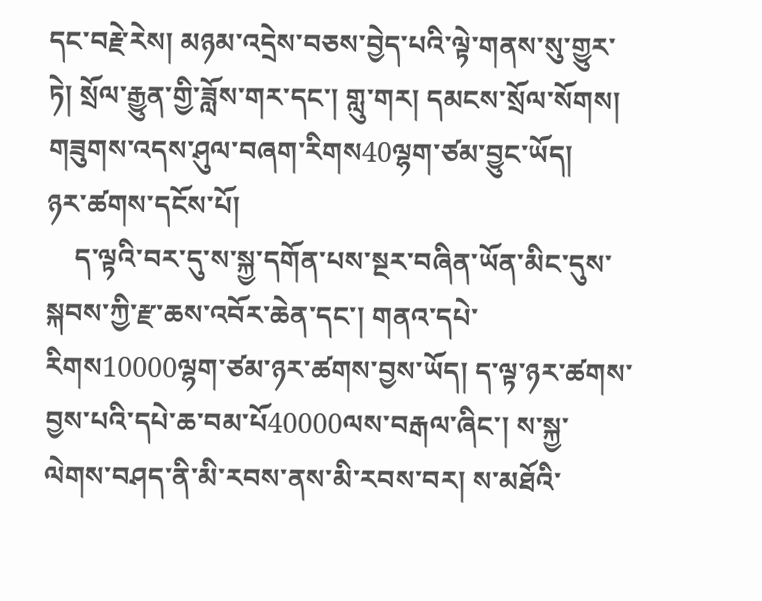དང་བརྗེ་རེས། མཉམ་འདྲེས་བཅས་བྱེད་པའི་ལྟེ་གནས་སུ་གྱུར་ཏེ། སྲོལ་རྒྱུན་གྱི་ཟློས་གར་དང་། གླུ་གར། དམངས་སྲོལ་སོགས། གཟུགས་འདས་ཤུལ་བཞག་རིགས40ལྷག་ཙམ་བྱུང་ཡོད།
ཉར་ཚགས་དངོས་པོ།
    ད་ལྟའི་བར་དུ་ས་སྐྱ་དགོན་པས་སྔར་བཞིན་ཡོན་མིང་དུས་སྐབས་ཀྱི་རྫ་ཆས་འབོར་ཆེན་དང་། གནའ་དཔེ་རིགས10000ལྷག་ཙམ་ཉར་ཚགས་བྱས་ཡོད། ད་ལྟ་ཉར་ཚགས་བྱས་པའི་དཔེ་ཆ་བམ་པོ40000ལས་བརྒལ་ཞིང་། ས་སྐྱ་ལེགས་བཤད་ནི་མི་རབས་ནས་མི་རབས་བར། ས་མཐོའི་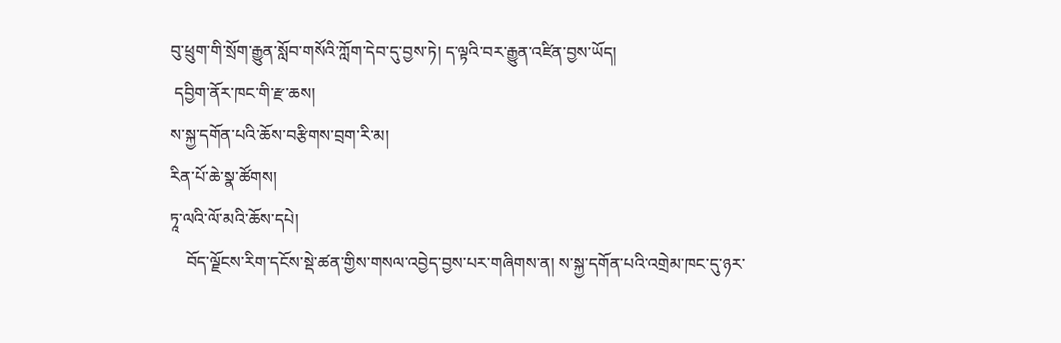བུ་ཕྲུག་གི་སྲོག་རྒྱུན་སློབ་གསོའི་ཀློག་དེབ་དུ་བྱས་ཏེ། ད་ལྟའི་བར་རྒྱུན་འཛིན་བྱས་ཡོད།
 དབྱིག་ནོར་ཁང་གི་རྫ་ཆས།
ས་སྐྱ་དགོན་པའི་ཆོས་བརྩིགས་བྲག་རི་མ།
རིན་པོ་ཆེ་སྣ་ཚོགས།
ཏཱ་ལའི་ལོ་མའི་ཆོས་དཔེ།
    བོད་ལྗོངས་རིག་དངོས་སྡེ་ཚན་གྱིས་གསལ་འབྱེད་བྱས་པར་གཞིགས་ན། ས་སྐྱ་དགོན་པའི་འགྲེམ་ཁང་དུ་ཉར་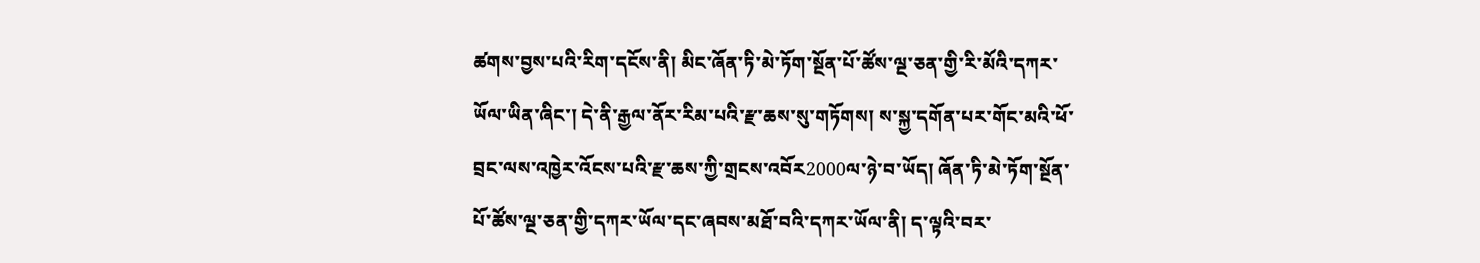ཚགས་བྱས་པའི་རིག་དངོས་ནི། མིང་ཞོན་ཏི་མེ་ཏོག་སྔོན་པོ་ཚོས་ལྔ་ཅན་གྱི་རི་མོའི་དཀར་ཡོལ་ཡིན་ཞིང་། དེ་ནི་རྒྱལ་ནོར་རིམ་པའི་རྫ་ཆས་སུ་གཏོགས། ས་སྐྱ་དགོན་པར་གོང་མའི་ཕོ་བྲང་ལས་འཁྱེར་འོངས་པའི་རྫ་ཆས་ཀྱི་གྲངས་འབོར2000ལ་ཉེ་བ་ཡོད། ཞོན་ཏི་མེ་ཏོག་སྔོན་པོ་ཚོས་ལྔ་ཅན་གྱི་དཀར་ཡོལ་དང་ཞབས་མཐོ་བའི་དཀར་ཡོལ་ནི། ད་ལྟའི་བར་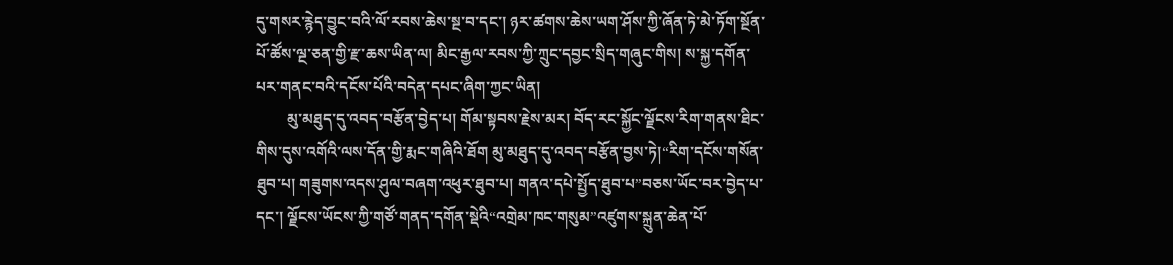དུ་གསར་རྙེད་བྱུང་བའི་ལོ་རབས་ཆེས་སྔ་བ་དང་། ཉར་ཚགས་ཆེས་ཡག་ཤོས་ཀྱི་ཞོན་ཏེ་མེ་ཏོག་སྔོན་པོ་ཚོས་ལྔ་ཅན་གྱི་རྫ་ཆས་ཡིན་ལ། མིང་རྒྱལ་རབས་ཀྱི་ཀྲུང་དབྱང་སྲིད་གཞུང་གིས། ས་སྐྱ་དགོན་པར་གནང་བའི་དངོས་པོའི་བདེན་དཔང་ཞིག་ཀྱང་ཡིན།
        མུ་མཐུད་དུ་འབད་བརྩོན་བྱེད་པ། གོམ་སྟབས་རྗེས་མར། བོད་རང་སྐྱོང་ལྗོངས་རིག་གནས་ཐིང་གིས་དུས་འགོའི་ལས་དོན་གྱི་རྨང་གཞིའི་ཐོག མུ་མཐུད་དུ་འབད་བརྩོན་བྱས་ཏེ།“རིག་དངོས་གསོན་ཐུབ་པ། གཟུགས་འདས་ཤུལ་བཞག་འཕུར་ཐུབ་པ། གནའ་དཔེ་སྤྱོད་ཐུབ་པ”བཅས་ཡོང་བར་བྱེད་པ་དང་། ལྗོངས་ཡོངས་ཀྱི་གཙོ་གནད་དགོན་སྡེའི“འགྲེམ་ཁང་གསུམ”འཛུགས་སྐྲུན་ཆེན་པོ་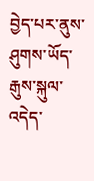བྱེད་པར་ནུས་ཤུགས་ཡོད་རྒུས་སྐུལ་འདེད་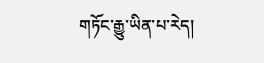གཏོང་རྒྱུ་ཡིན་པ་རེད།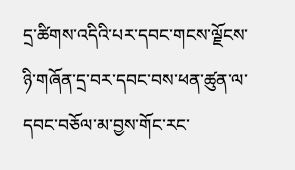དྲ་ཚིགས་འདིའི་པར་དབང་གངས་ལྗོངས་ཉི་གཞོན་དྲ་བར་དབང་བས་ཕན་ཚུན་ལ་དབང་བཅོལ་མ་བྱས་གོང་རང་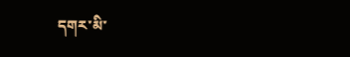དགར་མི་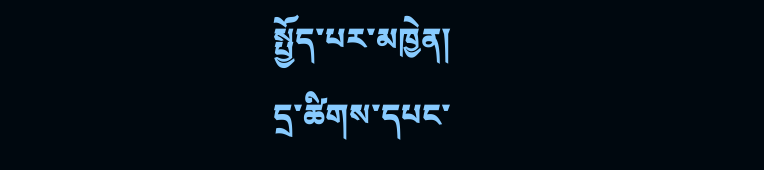སྤྱོད་པར་མཁྱེན།
དྲ་ཚིགས་དཔང་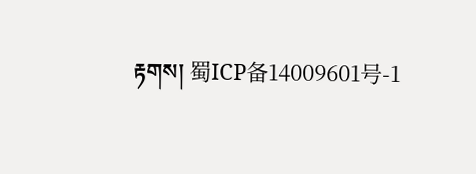རྟགས། 蜀ICP备14009601号-1